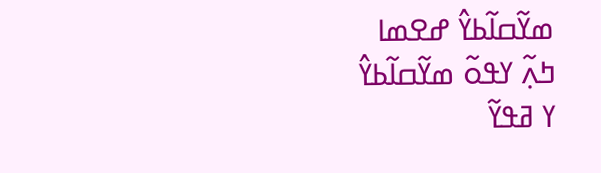ߘߌ߬ߛߊ߬ߕߌ߮ ߝߐߘߊ
ߤߍ߲߬ ߌߟߋ߬ ߘߌ߬ߛߊ߬ߕߌ߮
ߌ ߥߟߌ߬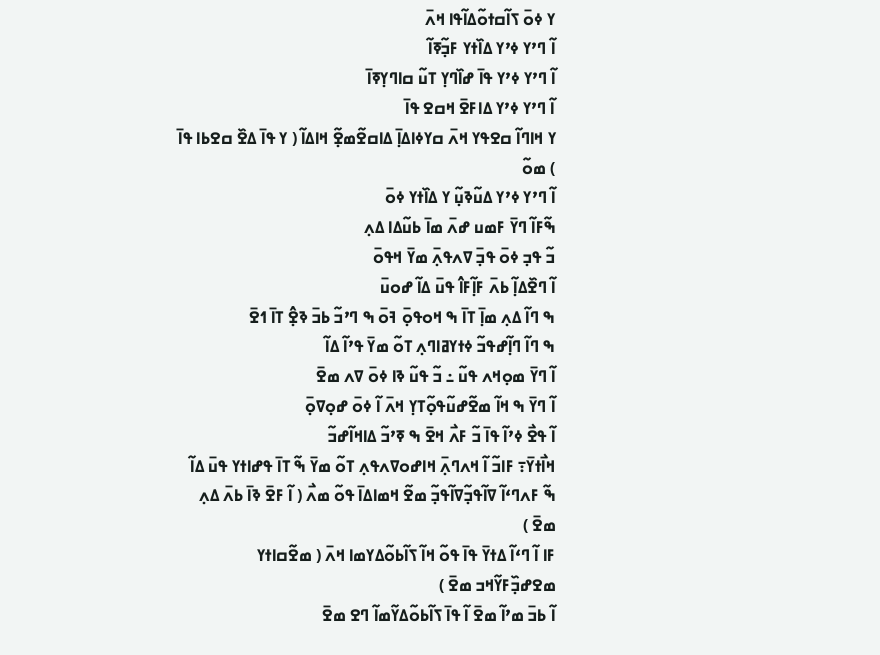ߌ ߦߋ߫ ߖߊ߬ߛߙߋ߬ߡߊ߬ߟߊ ߞߍ߫
ߊ߬ ߣߴߌ ߦߴߌ ߡߊ߰ߙߌ ߓߏ߲߬ߧߊ߬
ߊ߬ ߣߴߌ ߦߴߌ ߟߊ߫ ߝߊ߰ߣߌ߲ ߠߎ߬ ߛߊߣߌ߲ߧߊ߫
ߊ߬ ߣߴߌ ߦߴߌ ߡߊߓߐ߫ ߞߛߐ ߟߊ߫
ߌ ߞߊߣߊ߬ ߛߐߟߌ ߞߍ߫ ߛߌߦߊߡߊ߲߫ ߡߊߛߐ߬ߘߐ߲߬ ߞߊߡߊ߬ ( ߌ ߟߊ߫ ߡߐ߰ ߛߐߕߊ ߟߊ߫ ) ߘߋ߬
ߊ߬ ߣߴߌ ߦߴߌ ߡߎ߬ߢߎ߲߬ ߌ ߡߊ߰ߙߌ ߦߋ߫
ߒ߬ߓߊ߬ ߣߌ߫ ߓߘߎ ߝߍ߫ ߘߊ߫ ߕߎ߬ߡߊ ߡߍ߲
ߏ߬ ߟߏ߲ ߦߋ߫ ߟߏ߲߫ ߜߍߟߍ߲߫ ߘߌ߫ ߞߟߋ߫
ߊ߬ ߣߐ߰ߡߊ߲߬ ߕߍ߫ ߓߊ߲߬ߓߊ߮ ߟߎ߫ ߡߊ߬ ߝߋߎ߫
ߒ ߣߊ߬ ߡߍ߲ ߘߊ߲߫ ߠߊ߫ ߒ ߞߋߟߋ߲߫ ߔߋ߫ ߒ ߣߴߏ߬ ߕߏ߫ ߢߐ߲߮ ߠߊ߫ ߗߐ߫
ߒ ߣߊ߬ ߣߊ߲߬ߝߟߏ߬ ߦߙߌߥߊߣߍ߲ ߠߋ߬ ߘߌ߫ ߟߴߊ߬ ߡߊ߬
ߊ߬ ߣߌ߫ ߘߋ߲ߞߍ ߟߎ߬ ߸ ߏ߬ ߟߎ߬ ߢߊ ߦߋ߫ ߜߍ ߘߐ߫
ߊ߬ ߣߌ߫ ߒ ߞߊ߬ ߘߐ߬ߝߎ߬ߟߋ߲߬ߠߌ߲ ߞߍ߫ ߊ߬ ߦߋ߫ ߝߋ߲ߜߋ߲߫
ߊ߬ ߟߐ߯ ߦߴߊ߬ ߟߊ߫ ߏ߬ ߓߍ߯ ߞߐ߫ ߒ ߧߴߏ߬ ߡߊߞߊ߬ߝߏ߬
ߞߊ߯ߙߌ߫߹ ߓߊߏ߬ ߊ߬ ߞߍߣߍ߲߫ ߞߊߝߋߜߍߟߍ߲ ߠߋ߬ ߘߌ߫ ߒ߬ ߠߊ߫ ߟߝߊߙߌ ߟߎ߫ ߡߊ߬
ߒ߬ ߓߍߣߵߊ߬ ߜߊ߬ߟߏ߲߬ߜߊ߬ߟߏ߲߬ ߘߐ߬ ߞߘߊߡߊ߫ ߟߋ߬ ߘߍ߯ ( ߊ߬ ߓߐ߫ ߢߊ߫ ߕߍ߫ ߡߍ߲ ߘߐ߫ )
ߓߊ ߊ߬ ߣߵߊ߬ ߡߙߌ߫ ߟߊ߫ ߟߋ߬ ߞߊ߬ ߖߊ߬ߕߋ߬ߡߌߘߊ ߞߍ߫ ( ߘߐ߬ߛߊߙߌ ߘߐߝߏ߲߰ߓߌ߬ߞߏ ߘߐ߫ )
ߊ߬ ߕߏ߫ ߘߴߊ߬ ߘߐ߫ ߊ߬ ߟߊ߫ ߖߊ߬ߕߋ߬ߡߌ߬ߘߊ߬ ߣߐ ߘߐ߫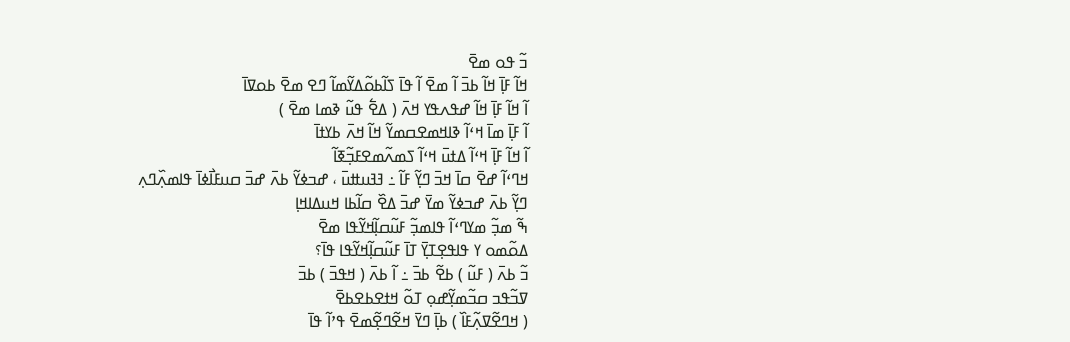ߏ߬ ߟߋ ߘߐ߫
ߞߊ߬ ߓߊ߲߫ ߞߊ߬ ߕߏ߫ ߊ߬ ߘߐ߫ ߊ߬ ߟߊ߫ ߖߊ߬ߕߋ߬ߡߌ߬ߘߊ߬ ߣߐ ߘߐ߫ ߕߋߜߊ߫
ߊ߬ ߞߊ߬ ߓߊ߲߫ ߞߊ߬ ߝߟߍߟߌ ߞߍ߫ ( ߡߐ߱ ߟߎ߬ ߢߘߊ ߘߐ߫ )
ߊ߬ ߓߊ߲߫ ߘߊ߫ ߞߵߊ߬ ߢߊߞߘߐߛߘߌ߬ ߞߊ߬ ߞߍ߫ ߕߌߙߊ߫
ߊ߬ ߞߊ߬ ߓߊ߲߫ ߞߵߊ߬ ߡߙߎ߫ ߞߵߊ߬ ߖߘߍ߬ߘߐߓߏ߲߬ߧߊ߬
ߞߣߵߊ߬ ߝߐ߫ ߛߊ߫ ߞߏ߫ ߣߌ߲߬ ߓߊ߬ ߸ ߔߔߎߚߎ߫ ، ߝߏߦߌ߬ ߕߍ߫ ߝߏ߫ ߛߎߓߊ߯ߦߊ߫ ߟߊߘߍ߲߰ߣߍ߲
ߣߌ߲߬ ߕߍ߫ ߝߏߦߌ߬ ߘߌ߫ ߝߏ߫ ߡߐ߰ ߛߊ߬ߕߊ ߞߎߡߊߞߊ߲
ߒ߬ ߘߏ߲߬ ߘߌߣߵߊ߬ ߟߊߘߏ߲߬ ߓߎ߬ߛߊ߲߬ߞߌ߬ߟߊ ߘߐ߫
ߡߋ߬ߘߋ ߌ ߟߊߟߐ߲ߠߌ߲߫ ߠߊ߫ ߓߎ߬ߛߊ߲߬ߞߌ߬ߟߊ ߟߊ߫؟
ߏ߬ ߕߍ߫ ( ߓߎ߬ ) ߕߐ߬ ߕߏ߫ ߸ ߊ߬ ߕߍ߫ ( ߞߟߏ߫ ) ߕߏ߫
ߜߏ߬ߟߏ ߛߏ߬ߘߌ߲߬ߝߋ߲ ߠߋ߬ ߞߙߐߕߐߕߐ߫
( ߞߣߐ߬ߜߍ߲߬ߓߊ߰ ) ߕߊ߲߫ ߣߌ߫ ߞߐ߬ߣߐ߲߬ߘߐ߫ ߟߴߊ߬ ߟߊ߫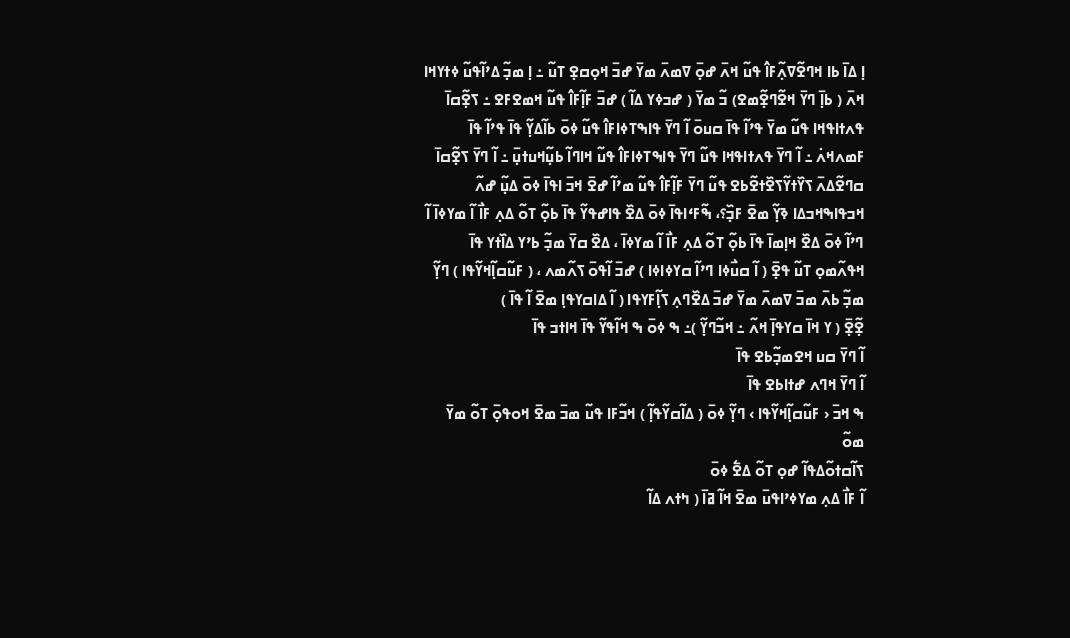ߊ߲ ߡߊ߫ ߕߊ ߞߣߐ߬ߜߍ߲߬ߓߊ߮ ߟߎ߬ ߞߍ߫ ߝߋ߲߫ ߜߘߍ߫ ߘߌ߫ ߝߏ߫ ߞߋ߲ߛߐ߲ ߠߎ߬ ߸ ߊ߲ ߘߏ߲߬ ߡߴߊ߬ߟߎ߬ ߦߙߌߞߊ ߞߍ߫ ( ߕߊ߲߫ ߣߌ߫ ߞߐ߬ߣߐ߲߬ߘߐ) ߏ߬ ߘߌ߫ ( ߝߏߦߌ ߡߊ߬ ) ߝߏ߫ ߓߊ߲߬ߓߊ߮ ߟߎ߬ ߞߘߐߓߐ ߸ ߖߐ߲߬ߛߊ߫ ߟߍߙߊߟߞߊ ߟߎ߬ ߘߌ߫ ߟߴߊ߬ ߟߊ߫ ߛߎߋ߫ ߊ߬ ߣߌ߫ ߟߊߒߠߦߊߓߊ߮ ߟߎ߬ ߦߋ߫ ߕߊ߬ߡߌ߲߬ ߟߊ߫ ߟߴߊ߬ ߟߊ߫ ߓߘߍߞߍ߭ ߸ ߊ߬ ߣߌ߫ ߟߍߙߊߟߞߊ ߟߎ߬ ߣߌ߫ ߟߊߒߠߦߊߓߊ߮ ߟߎ߬ ߞߊߣߊ߬ ߕߎ߲߬ߞߎߙߎ߲߫ ߸ ߊ߬ ߣߌ߫ ߖߐ߲߬ߛߊ߫ ߛߣߐ߬ߡߍ߫ ߖߌ߰ߙߌ߬ߖߐ߰ߙߐ߬ߕߐ ߟߎ߬ ߣߌ߫ ߓߊ߲߬ߓߊ߮ ߟߎ߬ ߘߴߊ߬ ߝߐ߫ ߞߏ߫ ߊߟߊ߫ ߦߋ߫ ߡߎ߲߬ ߝߍ߬ ߞߏߟߊߒߞߏߡߊ ߢߌ߲߬ ߘߐ߫ ߓߏ߲߰؟، ߒ߬ߓߵߊߟߊ߫ ߦߋ߫ ߡߐ߰ ߟߊߝߟߌ߬ ߟߊ߫ ߕߋ߲߬ ߠߋ߬ ߡߍ߲ ߓߊ߯ ߊ߬ ߘߌߦߊ߫ ߊ߬ ߣߴߊ߬ ߦߋ߫ ߡߐ߰ ߞߊ߲ߘߊ߫ ߟߊ߫ ߕߋ߲߬ ߠߋ߬ ߡߍ߲ ߓߊ߯ ߊ߬ ߘߌߦߊ߫ ، ߡߐ߰ ߛߌ߫ ߘߏ߲߬ ߕߴߌ ߡߊ߰ߙߌ ߟߊ߫ ߞߟߍ߬ߘߋ߲ ߠߎ߬ ߟߐ߲߫ ( ߊ߬ ߛߎ߯ߦߊ ߣߴߊ߬ ߛߌߦߊߦߊ ) ߝߏ߫ ߊ߬ߟߋ߫ ߖߍ߬ߘߍ ، ( ߓߎ߬ߛߊ߲߬ߞߌ߬ߟߊ ) ߣߌ߲߬ ߘߏ߲߬ ߕߍ߫ ߘߏ߫ ߜߘߍ߫ ߘߌ߫ ߝߏ߫ ߡߐ߰ߣߍ߲ ߖߊ߲߬ߓߌߟߊ ( ߊ߬ ߡߊߛߌߟߊ߲ ߘߐ߫ ߊ߬ ߟߊ߫ )
ߐ߲߬ߐ߲߫ ( ߌ ߞߊ߫ ߛߌߟߊ߲߫ ߞߍ߬ ߸ ߞߏ߬ߣߌ߲߬ )߸ ߒ ߦߋ߫ ߒ ߞߊ߬ߟߌ߬ ߟߊ߫ ߞߊߙߏ ߟߊ߫
ߊ߬ ߣߌ߫ ߛߎ ߞߐߘߏ߲߬ߕߐ ߟߊ߫
ߊ߬ ߣߌ߫ ߞߣߍ ߝߙߊߕߐ ߟߊ߫
ߒ ߞߏ߫ ‹ ߓߎ߬ߛߊ߲߬ߞߌ߬ߟߊ › ߣߌ߲߬ ߦߋ߫ ( ߡߊ߬ߛߌ߬ߟߊ߲߬ ) ߞߏ߬ߓߊ ߟߎ߬ ߘߏ߫ ߘߐ߫ ߞߋߟߋ߲߫ ߠߋ߬ ߘߌ߫ ߘߋ߬
ߖߊ߬ߛߙߋ߬ߡߟߊ߬ ߝߋ߲ ߠߋ߬ ߡߐ߱ ߦߋ߫
ߊ߬ ߓߊ߯ ߡߍ߲ ߘߌߦߴߊߟߎ߫ ߘߐ߫ ߞߊ߬ ߥߊ߫ ( ߤߙߍ ߡߊ߬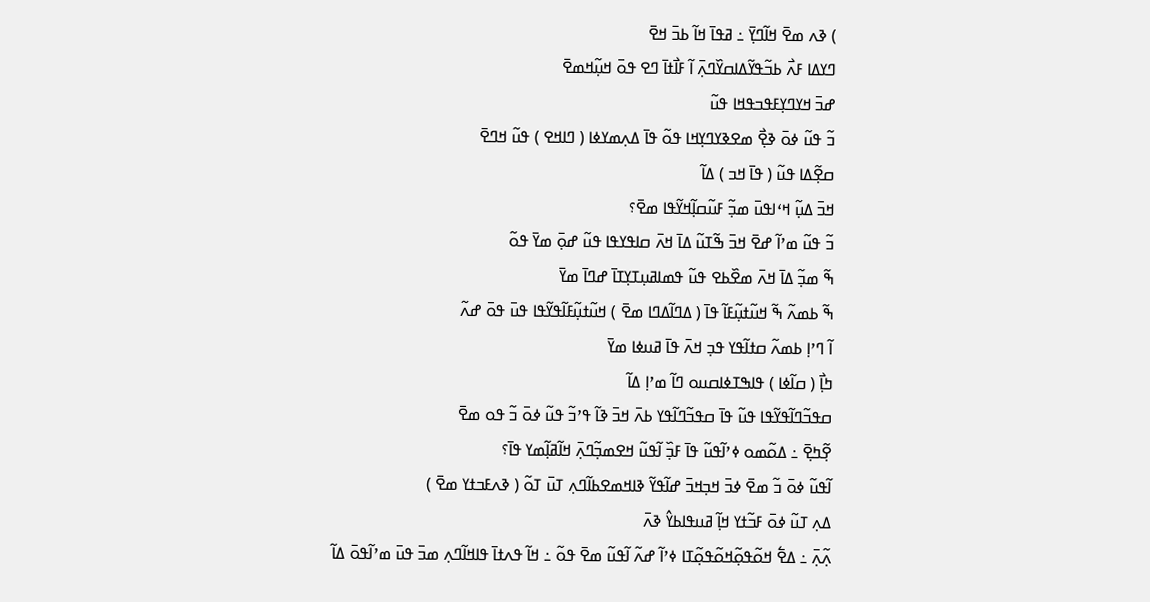) ߢߍ ߘߐ߫ ߞߊ߬ߣߌ߲߫ ߸ ߥߟߊ߫ ߞߊ߬ ߕߏ߫ ߞߐ߫
ߣߌߡߊ ߓߍ߯ ߕߏ߬ߟߌ߬ߡߊߛߌ߰ߣߍ߲߫ ߊ߬ ߓߊ߯ߙߊ߫ ߣߐ ߟߋ߫ ߞߎ߲߬ߞߘߐ߫
ߝߏ߫ ߞߌߣߌ߲ߓߟߏߟߞߊ ߟߎ߬
ߏ߬ ߟߎ߬ ߦߋ߫ ߢߐ߲߯ ߘߐߢߌߣߌ߲ߞߊ ߟߋ߬ ߟߊ߫ ߡߍ߲ߘߌߦߊ ( ߣߊߞߐ ) ߟߎ߬ ߞߣߐ߫
ߛߐ߲߬ߡߊ ߟߎ߬ ( ߟߊ߫ ߞߏ ) ߡߊ߬
ߞߏ߫ ߡߎ߲߬ ߞߵߊߟߎ߫ ߘߏ߲߬ ߓߎ߬ߛߊ߲߬ߞߌ߬ߟߊ ߘߐ߫؟
ߏ߬ ߟߎ߬ ߘߴߊ߬ ߝߐ߫ ߞߏ߫ ߒ߬ߠߎ߬ ߡߊ߫ ߞߍ߫ ߛߊߟߌߟߊ ߟߎ߬ ߝߋ߲߫ ߘߌ߫ ߟߋ߬
ߒ߬ ߘߏ߲߬ ߡߊ߫ ߞߍ߫ ߘߐ߰ߕߐ ߟߎ߬ ߟߘߊߥߎ߲ߠߌ߲ߠߊ߫ ߝߣߊ߫ ߘߌ߫
ߒ߬ ߕߘߍ߬ ߒ߬ ߞߎ߬ߙߎ߲߬ߓߊ߬ ߟߊ߫ ( ߡߣߊ߬ߡߣߊ ߘߐ߫ ) ߞߎ߬ߙߎ߲߬ߓߊ߬ߟߌ߬ߟߊ ߟߎ߫ ߟߋ߫ ߝߍ߬
ߊ߬ ߣߴߊ߲ ߕߘߍ߬ ߛߙߊ߬ߟߌ ߟߏ߲ ߞߍ߫ ߟߊ߫ ߥߎߦߊ ߘߌ߫
ߤߊ߲߯ ( ߛߊ߬ߦߊ ) ߟߊߒߠߦߊߛߎߋ ߣߊ߬ ߘߴߊ߲ ߡߊ߬
ߛߟߏ߬ߣߊ߬ߟߌ߬ߟߊ ߟߎ߬ ߟߊ߫ ߛߟߏ߬ߣߊ߬ߟߌ ߕߍ߫ ߞߏ߫ ߢߊ߬ ߟߴߏ߬ ߟߎ߬ ߦߋ߫ ߏ߬ ߟߋ ߘߐ߫
ߐ߲߬ߤߐ߲߫ ߸ ߡߋ߬ߘߋ ߦߴߊ߬ߟߎ߬ ߟߊ߫ ߓߏ߲߰ ߊ߬ߟߎ߬ ߞߐߘߏ߲߬ߣߍ߲߫ ߞߊ߬ߥߊ߲߬ߘߌ ߟߊ߫؟
ߊ߬ߟߎ߬ ߦߋ߫ ߏ߬ ߘߐ߫ ߦߏ߫ ߞߏ߲ߞߏ߫ ߝߊ߬ߟߌ߬ ߢߊߞߘߐߕߊ߬ߣߍ߲ ߠߎ߫ ߠߋ߬ ( ߢߍߓߏߙߌ ߘߐ߫ )
ߡߍ߲ ߠߎ߬ ߦߋ߫ ߓߏ߬ߙߌ ߞߊ߲߬ ߥߎߟߊߕߌ߮ ߢߍ߫
ߍ߲߬ߍ߲߫ ߸ ߡߐ߱ ߞߋ߬ߟߋ߲߬ߞߋ߬ߟߋ߲߬ߠߊ ߦߴߊ߬ ߝߍ߬ ߊ߬ߟߎ߬ ߘߐ߫ ߟߋ߬ ߸ ߞߊ߬ ߟߍߙߊ߫ ߟߊߞߊ߬ߣߍ߲ ߘߏ߫ ߟߎ߫ ߘߴߊ߬ߟߋ߫ ߡߊ߬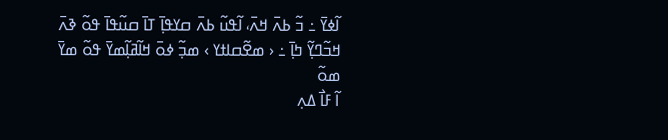ߊ߬ߦߌ߫ ߸ ߏ߬ ߕߍ߫ ߞߍ߫، ߊ߬ߟߎ߬ ߕߍ߫ ߛߌߟߊ߲߫ ߠߊ߫ ߛߎ߬ߟߊ߫ ߟߋ߬ ߢߍ߫
ߞߏ߬ߣߌ߲߬ ߤߊ߲߫ ߸ ‹ ߘߐ߬ߛߊߙߌ › ߘߏ߲߬ ߦߋ߫ ߞߊ߬ߥߊ߲߬ߘߌ߫ ߟߋ߬ ߘߌ߫ ߘߋ߬
ߊ߬ ߓߊ߯ ߡߍ߲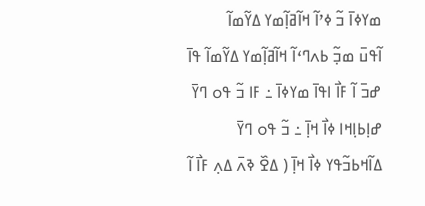ߘߌߦߊ߫ ߏ߬ ߦߴߊ߬ ߞߊ߬ߥߊ߲߬ߘߌ ߡߌ߬ߘߊ߬
ߊ߬ߟߎ߫ ߘߏ߲߬ ߕߍߣߵߊ߬ ߞߊ߬ߥߊ߲߬ߘߌ ߡߌ߬ߘߊ߬ ߟߊ߫ ߝߏ߫ ߊ߬ ߓߊ߯ ߊߟߊ߫ ߘߌߦߊ߫ ߸ ߓߊ ߏ߬ ߟߋ ߣߌ߫ ߝߊ߲ߕߊ߲ߞߊ ߦߊ߯ ߞߊ߲߫ ߸ ߏ߬ ߟߋ ߣߌ߫ ߡߊ߬ߞߕߏ߬ߟߌ ߦߊ߯ ߞߊ߲߫ ( ߡߐ߰ ߢߍ߫ ߡߍ߲ ߓߊ߯ ߊ߬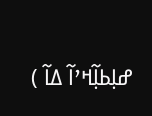ߝߊ߲ߕߊ߲߬ߞߴߊ߬ ߡߊ߬ )